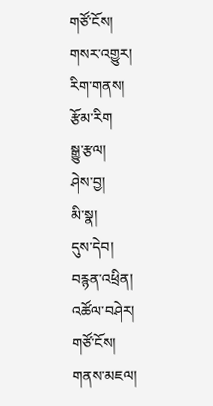གཙོ་ངོས།
གསར་འགྱུར།
རིག་གནས།
རྩོམ་རིག
སྒྱུ་རྩལ།
ཤེས་བྱ།
མི་སྣ།
དུས་དེབ།
བརྙན་འཕྲིན།
འཚོལ་བཤེར།
གཙོ་ངོས།
གནས་མཇལ།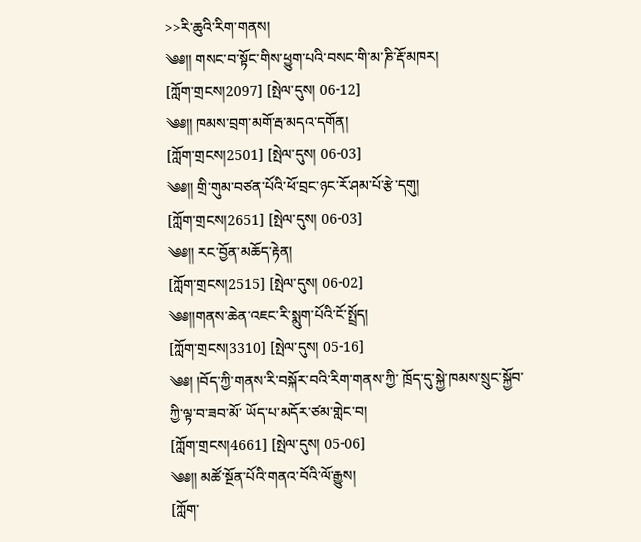>>རི་ཆུའི་རིག་གནས།
༄༅།། གསང་བ་སྟོང་གིས་ཕྱུག་པའི་བསང་གི་མ་ཎི་རྡོ་མཁར།
[ཀློག་གྲངས།2097] [སྤེལ་དུས། 06-12]
༄༅།། ཁམས་བྲག་མགོ་རྦ་མདའ་དགོན།
[ཀློག་གྲངས།2501] [སྤེལ་དུས། 06-03]
༄༅།། གྲི་གུམ་བཙན་པོའི་ཕོ་བྲང་ཉང་རོ་ཤམ་པོ་རྩེ་དགུ།
[ཀློག་གྲངས།2651] [སྤེལ་དུས། 06-03]
༄༅།། རང་བྱོན་མཆོད་རྟེན།
[ཀློག་གྲངས།2515] [སྤེལ་དུས། 06-02]
༄༅།།གནས་ཆེན་འཇང་རི་སྨུག་པོའི་ངོ་སྤྲོད།
[ཀློག་གྲངས།3310] [སྤེལ་དུས། 05-16]
༄༅། །བོད་ཀྱི་གནས་རི་བསྐོར་བའི་རིག་གནས་ཀྱི་ ཁྲོད་དུ་སྐྱེ་ཁམས་སྲུང་སྐྱོབ་ཀྱི་ལྟ་བ་ཟབ་མོ་ ཡོད་པ་མདོར་ཙམ་གླེང་བ།
[ཀློག་གྲངས།4661] [སྤེལ་དུས། 05-06]
༄༅།། མཚོ་སྔོན་པོའི་གནའ་བོའི་ལོ་རྒྱུས།
[ཀློག་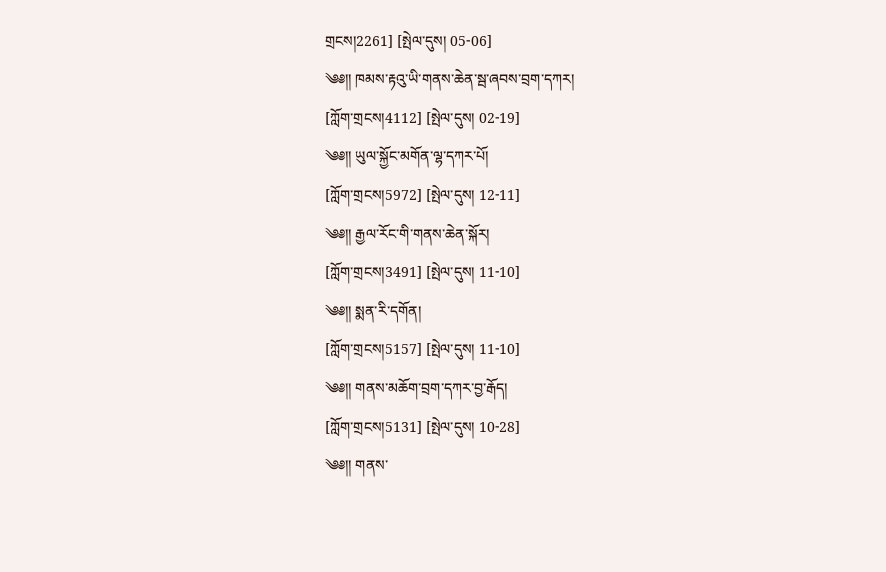གྲངས།2261] [སྤེལ་དུས། 05-06]
༄༅།། ཁམས་རྟའུ་ཡི་གནས་ཆེན་སྦ་ཞབས་བྲག་དཀར།
[ཀློག་གྲངས།4112] [སྤེལ་དུས། 02-19]
༄༅།། ཡུལ་སྐྱོང་མགོན་ལྷ་དཀར་པོ།
[ཀློག་གྲངས།5972] [སྤེལ་དུས། 12-11]
༄༅།། རྒྱལ་རོང་གི་གནས་ཆེན་སྐོར།
[ཀློག་གྲངས།3491] [སྤེལ་དུས། 11-10]
༄༅།། སྨན་རི་དགོན།
[ཀློག་གྲངས།5157] [སྤེལ་དུས། 11-10]
༄༅།། གནས་མཆོག་བྲག་དཀར་བྱ་རྒོད།
[ཀློག་གྲངས།5131] [སྤེལ་དུས། 10-28]
༄༅།། གནས་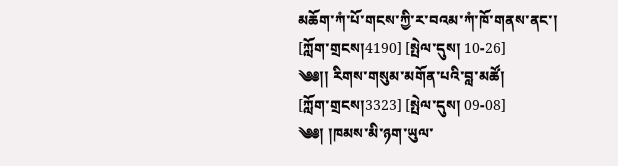མཆོག་ཀཾ་པོ་གངས་ཀྱི་ར་བའམ་ཀཾ་ཁོ་གནས་ནང་།
[ཀློག་གྲངས།4190] [སྤེལ་དུས། 10-26]
༄༅།། རིགས་གསུམ་མགོན་པའི་བླ་མཚོ།
[ཀློག་གྲངས།3323] [སྤེལ་དུས། 09-08]
༄༅། །ཁམས་མི་ཉག་ཡུལ་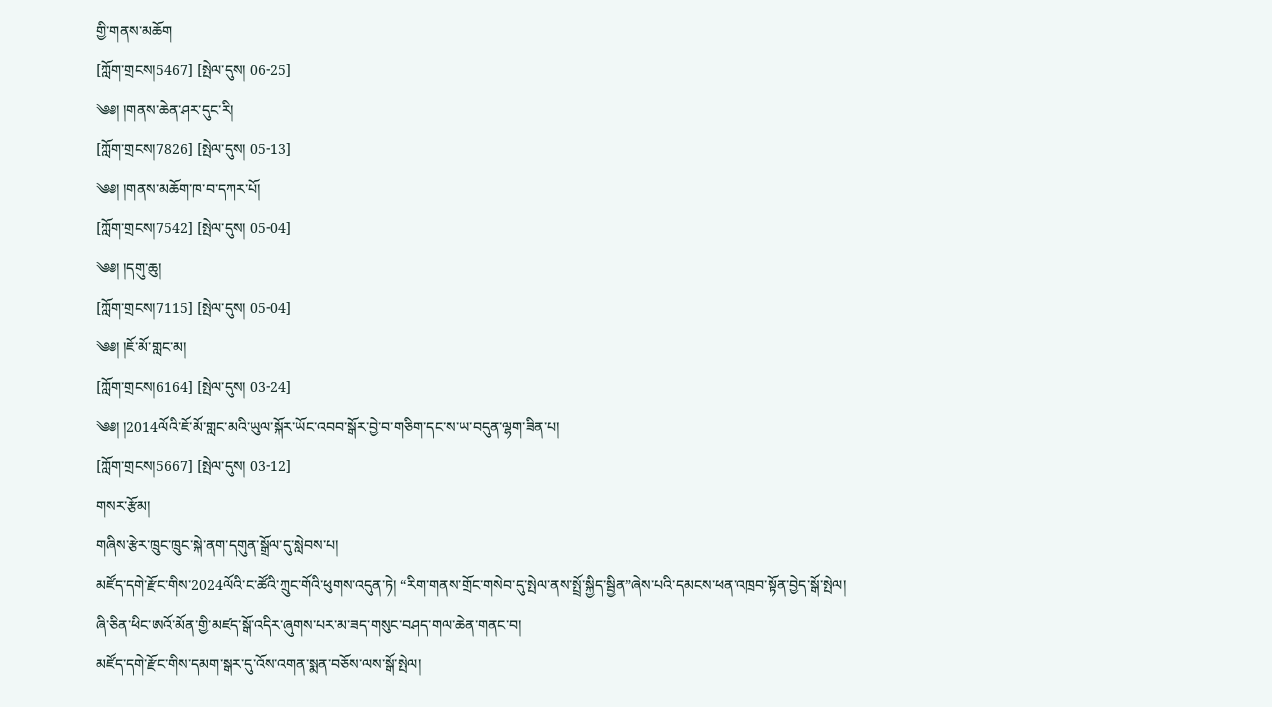གྱི་གནས་མཆོག
[ཀློག་གྲངས།5467] [སྤེལ་དུས། 06-25]
༄༅། །གནས་ཆེན་ཤར་དུང་རི།
[ཀློག་གྲངས།7826] [སྤེལ་དུས། 05-13]
༄༅། །གནས་མཆོག་ཁ་བ་དཀར་པོ།
[ཀློག་གྲངས།7542] [སྤེལ་དུས། 05-04]
༄༅། །དགུ་ཆུ།
[ཀློག་གྲངས།7115] [སྤེལ་དུས། 05-04]
༄༅། །ཇོ་མོ་གླང་མ།
[ཀློག་གྲངས།6164] [སྤེལ་དུས། 03-24]
༄༅། །2014ལོའི་ཇོ་མོ་གླང་མའི་ཡུལ་སྐོར་ཡོང་འབབ་སྒོར་བྱེ་བ་གཅིག་དང་ས་ཡ་བདུན་ལྷག་ཟིན་པ།
[ཀློག་གྲངས།5667] [སྤེལ་དུས། 03-12]
གསར་རྩོམ།
གཞིས་རྩེར་ཁྲུང་ཁྲུང་སྐེ་ནག་དགུན་སྒྲོལ་དུ་སླེབས་པ།
མཛོད་དགེ་རྫོང་གིས་2024ལོའི་ང་ཚོའི་ཀྲུང་གོའི་ཕུགས་འདུན་ཏེ། “རིག་གནས་གྲོང་གསེབ་དུ་སྤེལ་ནས་སྤྲོ་སྐྱིད་སྦྱིན”ཞེས་པའི་དམངས་ཕན་འཁྲབ་སྟོན་བྱེད་སྒོ་སྤེལ།
ཞི་ཅིན་ཕིང་ཨའོ་མོན་གྱི་མཛད་སྒོ་འདིར་ཞུགས་པར་མ་ཟད་གསུང་བཤད་གལ་ཆེན་གནང་བ།
མཛོད་དགེ་རྫོང་གིས་དམག་སྒར་དུ་འོས་འགན་སྨན་བཅོས་ལས་སྒོ་སྤེལ།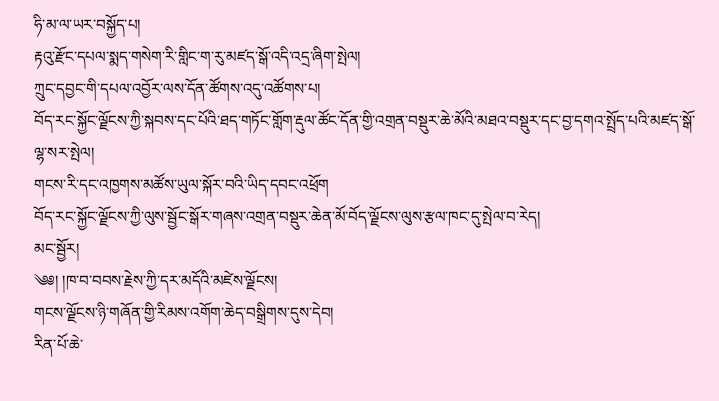ཧི་མ་ལ་ཡར་བསྐྱོད་པ།
རྟའུ་རྫོང་དཔལ་སྨད་གསེག་རི་གླིང་ག་རུ་མཛད་སྒོ་འདི་འདྲ་ཞིག་སྤེལ།
ཀྲུང་དབྱང་གི་དཔལ་འབྱོར་ལས་དོན་ཚོགས་འདུ་འཚོགས་པ།
བོད་རང་སྐྱོང་ལྗོངས་ཀྱི་སྐབས་དང་པོའི་ཐད་གཏོང་གློག་རྡུལ་ཚོང་དོན་གྱི་འགྲན་བསྡུར་ཆེ་མོའི་མཐའ་བསྡུར་དང་བྱ་དགའ་སྤྲོད་པའི་མཛད་སྒོ་ལྷ་སར་སྤེལ།
གངས་རི་དང་འཁྱགས་མཚོས་ཡུལ་སྐོར་བའི་ཡིད་དབང་འཕྲོག
བོད་རང་སྐྱོང་ལྗོངས་ཀྱི་ལུས་སྦྱོང་སྒོར་གཞས་འགྲན་བསྡུར་ཆེན་མོ་བོད་ལྗོངས་ལུས་རྩལ་ཁང་དུ་སྤེལ་བ་རེད།
མང་སྦྱོར།
༄༅། །ཁ་བ་བབས་རྗེས་ཀྱི་དར་མདོའི་མཛེས་ལྗོངས།
གངས་ལྗོངས་ཉི་གཞོན་གྱི་རིམས་འགོག་ཆེད་བསྒྲིགས་དུས་དེབ།
རིན་པོ་ཆེ་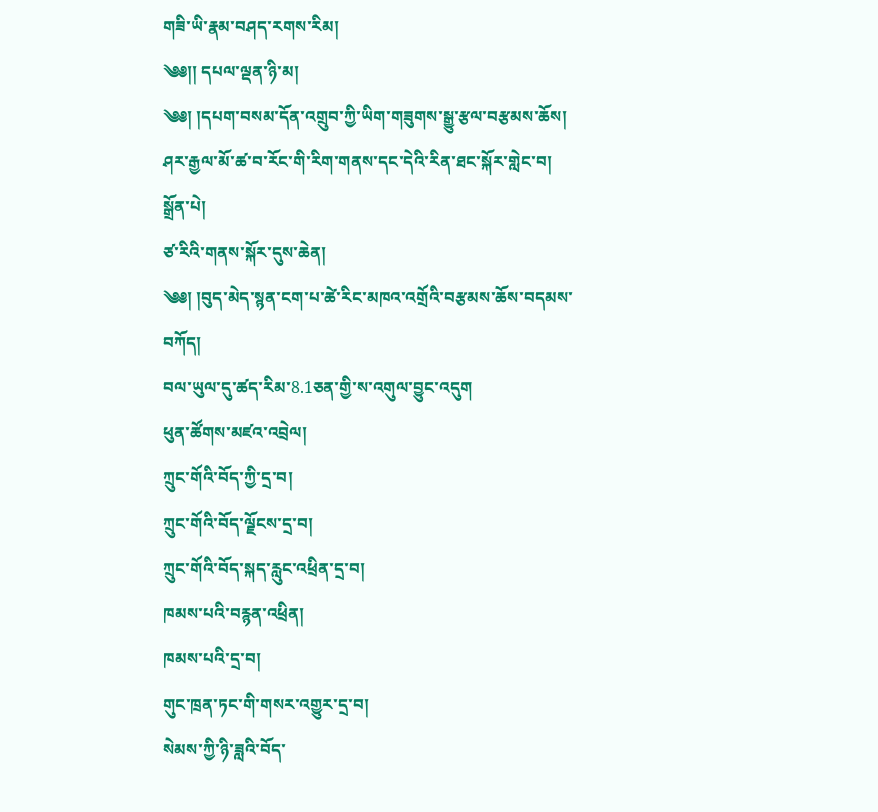གཟི་ཡི་རྣམ་བཤད་རགས་རིམ།
༄༅།། དཔལ་ལྡན་ཉི་མ།
༄༅། །དཔག་བསམ་དོན་འགྲུབ་ཀྱི་ཡིག་གཟུགས་སྒྱུ་རྩལ་བརྩམས་ཆོས།
ཤར་རྒྱལ་མོ་ཚ་བ་རོང་གི་རིག་གནས་དང་དེའི་རིན་ཐང་སྐོར་གླེང་བ།
སྒྲོན་པེ།
ཙ་རིའི་གནས་སྐོར་དུས་ཆེན།
༄༅། །བུད་མེད་སྙན་ངག་པ་ཚེ་རིང་མཁའ་འགྲོའི་བརྩམས་ཆོས་བདམས་བཀོད།
བལ་ཡུལ་དུ་ཚད་རིམ་8.1ཅན་གྱི་ས་འགུལ་བྱུང་འདུག
ཕུན་ཚོགས་མཛའ་འབྲེལ།
ཀྲུང་གོའི་བོད་ཀྱི་དྲ་བ།
ཀྲུང་གོའི་བོད་ལྗོངས་དྲ་བ།
ཀྲུང་གོའི་བོད་སྐད་རླུང་འཕྲིན་དྲ་བ།
ཁམས་པའི་བརྙན་འཕྲིན།
ཁམས་པའི་དྲ་བ།
གུང་ཁྲན་ཏང་གི་གསར་འགྱུར་དྲ་བ།
སེམས་ཀྱི་ཉི་ཟླའི་བོད་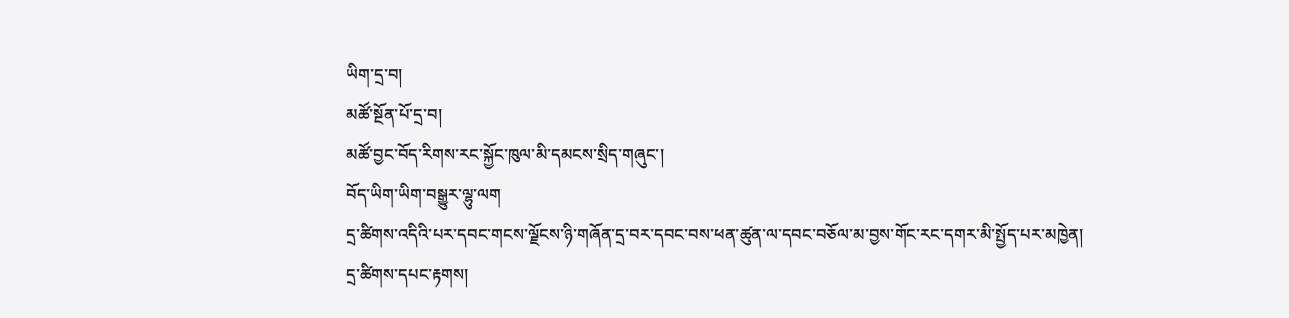ཡིག་དྲ་བ།
མཚོ་སྔོན་པོ་དྲ་བ།
མཚོ་བྱང་བོད་རིགས་རང་སྐྱོང་ཁུལ་མི་དམངས་སྲིད་གཞུང་།
བོད་ཡིག་ཡིག་བསྒྱུར་ལྷུ་ལག
དྲ་ཚིགས་འདིའི་པར་དབང་གངས་ལྗོངས་ཉི་གཞོན་དྲ་བར་དབང་བས་ཕན་ཚུན་ལ་དབང་བཅོལ་མ་བྱས་གོང་རང་དགར་མི་སྤྱོད་པར་མཁྱེན།
དྲ་ཚིགས་དཔང་རྟགས།